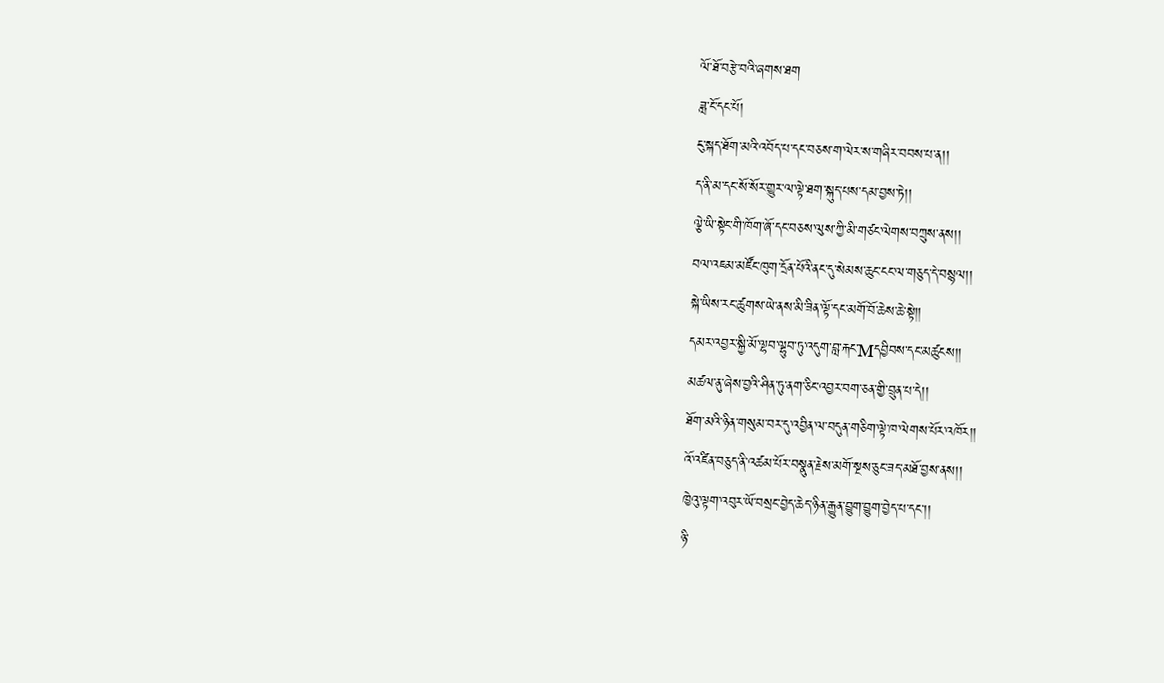ལོ་ཐོ་བརྩེ་བའི་ཞགས་ཐག
ཟླ་ངོ་དང་པོ།
ངུ་སྐད་ཐོག་མའི་འབོད་པ་དང་བཅས་ག་ལེར་ས་གཞིར་བབས་པ་ན།།
ད་ནི་མ་དང་སོ་སོར་གྱུར་ལ་ལྟེ་ཐག་སྐུད་པས་དམ་བྱས་ཏེ།།
ལྕེ་ཡི་སྟེང་གི་ཁོག་ཞོ་དང་བཅས་ལུས་ཀྱི་མི་གཙང་ལེགས་བཀྲུས་ནས།།
བལ་འཇམ་མཛོང་ཁུག་དྲོན་པོའི་ནང་དུ་སེམས་ཆུང་ངང་ལ་གཅུད་དེ་བསྙལ།།
སྐེ་ཡིས་རང་ཚུགས་ཡེ་ནས་མི་ཟིན་ལྟོ་དང་མགོ་བོ་ཆེས་ཆེ་སྟེ།།
དམར་འབྱར་སྐྱི་མོ་ལྷབ་ལྷུབ་ཏུ་འདུག་བླ་རྐང་Mདབྱིབས་དང་མཚུངས།།
མཚལ་ནུ་ཞེས་བྱའི་ཤིན་ཏུ་ནག་ཅིང་འབྱར་བག་ཅན་གྱི་བྲུན་པ་དེ།།
ཐོག་མའི་ཉིན་གསུམ་བར་དུ་འབྱིན་ལ་བདུན་གཅིག་ལྟེ་ཁ་ལེགས་པོར་འཁོར།།
འོ་འཛིན་བཅུད་ནི་འཚམ་པོར་བསྣུན་རྗེས་མགོ་སྔས་ཅུང་ཟད་མཐོ་བྱས་ནས།།
ཁྱེའུ་ལྟག་འབུར་ཡོ་བསྲང་བྱེད་ཆེད་ཉིན་རྒྱུན་བྱུག་བྱུག་བྱེད་པ་དང་།།
ཉི་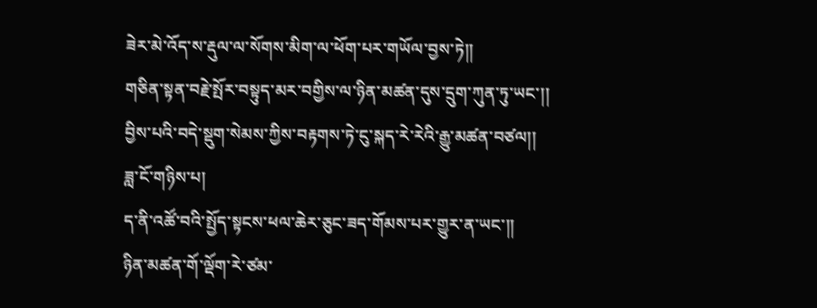ཟེར་མེ་འོད་ས་རྡུལ་ལ་སོགས་མིག་ལ་ཕོག་པར་གཡོལ་བྱས་ཏེ།།
གཅིན་སྟན་བརྗེ་སྤོར་བསྟུད་མར་བགྱིས་ལ་ཉིན་མཚན་དུས་དྲུག་ཀུན་ཏུ་ཡང་།།
བྱིས་པའི་བདེ་སྡུག་སེམས་ཀྱིས་བརྟགས་ཏེ་ངུ་སྐད་རེ་རེའི་རྒྱུ་མཚན་བཙལ།།
ཟླ་ངོ་གཉིས་པ།
ད་ནི་འཚོ་བའི་སྤྱོད་སྟངས་ཕལ་ཆེར་ཅུང་ཟད་གོམས་པར་གྱུར་ན་ཡང་།།
ཉིན་མཚན་གོ་ལྡོག་རེ་ཙམ་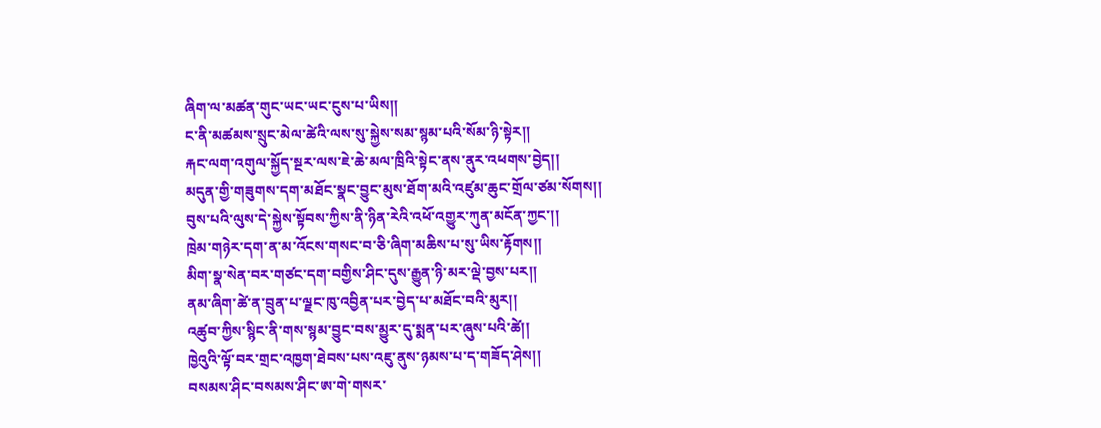ཞིག་ལ་མཚན་གུང་ཡང་ཡང་ངུས་པ་ཡིས།།
ང་ནི་མཚམས་སྲུང་མེལ་ཚེའི་ལས་སུ་སྐྱེས་སམ་སྙམ་པའི་སོམ་ཉི་སྟེར།།
རྐང་ལག་འགུལ་སྐྱོད་སྔར་ལས་ཇེ་ཆེ་མལ་ཁྲིའི་སྟེང་ནས་ནུར་འཕགས་བྱེད།།
མདུན་གྱི་གཟུགས་དག་མཐོང་སྣང་བྱུང་མུས་ཐོག་མའི་འཛུམ་ཆུང་གྲོལ་ཙམ་སོགས།།
བུས་པའི་ལུས་དེ་སྐྱེས་སྟོབས་ཀྱིས་ནི་ཉིན་རེའི་འཕོ་འགྱུར་ཀུན་མངོན་ཀྱང་།།
ཁྲེམ་གཉེར་དག་ན་མ་འོངས་གསང་བ་ཅི་ཞིག་མཆིས་པ་སུ་ཡིས་རྟོགས།།
མིག་སྣ་སེན་བར་གཙང་དག་བགྱིས་ཤིང་དུས་རྒྱུན་ཉི་མར་ལྡེ་བྱས་པར།།
ནམ་ཞིག་ཚེ་ན་བྲུན་པ་ལྗང་ཁུ་འབྱིན་པར་བྱེད་པ་མཐོང་བའི་མུར།།
འཚུབ་ཀྱིས་སྙིང་ནི་གས་སྙམ་བྱུང་བས་མྱུར་དུ་སྨན་པར་ཞུས་པའི་ཚེ།།
ཁྱེའུའི་ལྟོ་བར་གྲང་འཁྱག་ཐེབས་པས་འཇུ་ནུས་ཉམས་པ་ད་གཟོད་ཤེས།།
བསམས་ཤིང་བསམས་ཤིང་ཨ་གེ་གསར་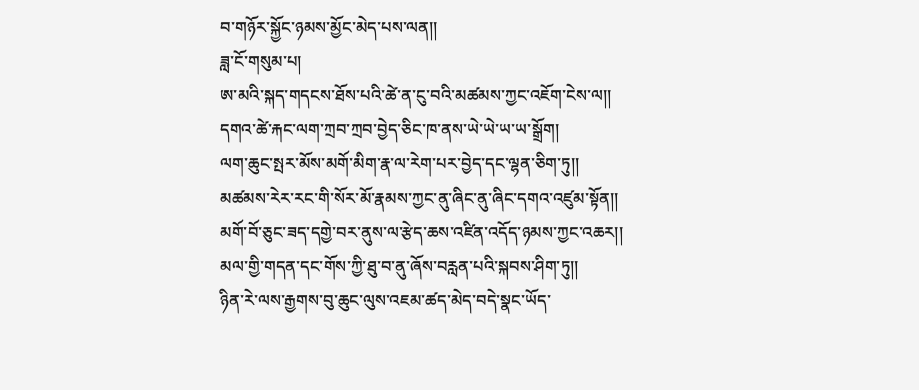བ་གཉོར་སྐྱོང་ཉམས་མྱོང་མེད་པས་ལན།།
ཟླ་ངོ་གསུམ་པ།
ཨ་མའི་སྐད་གདངས་ཐོས་པའི་ཚེ་ན་ངུ་བའི་མཚམས་ཀྱང་འཇོག་ངེས་ལ།།
དགའ་ཚེ་རྐང་ལག་ཀྲབ་ཀྲབ་བྱེད་ཅིང་ཁ་ནས་ཡེ་ཡེ་ཡ་ཡ་སྒྲོག།
ལག་ཆུང་སྤར་མོས་མགོ་མིག་རྣ་ལ་རེག་པར་བྱེད་དང་ལྷན་ཅིག་ཏུ།།
མཚམས་རེར་རང་གི་སོར་མོ་རྣམས་ཀྱང་ནུ་ཞིང་ནུ་ཞིང་དགའ་འཛུམ་སྟོན།།
མགོ་བོ་ཅུང་ཟད་དགྱེ་བར་ནུས་ལ་རྩེད་ཆས་འཛིན་འདོད་ཉམས་ཀྱང་འཆར།།
མལ་གྱི་གདན་དང་གོས་ཀྱི་ཐུ་བ་ནུ་ཞོས་བརླན་པའི་སྐབས་ཤིག་ཏུ།།
ཉིན་རེ་ལས་རྒྱགས་བུ་ཆུང་ལུས་འཇམ་ཚད་མེད་བདེ་སྣང་ཡོད་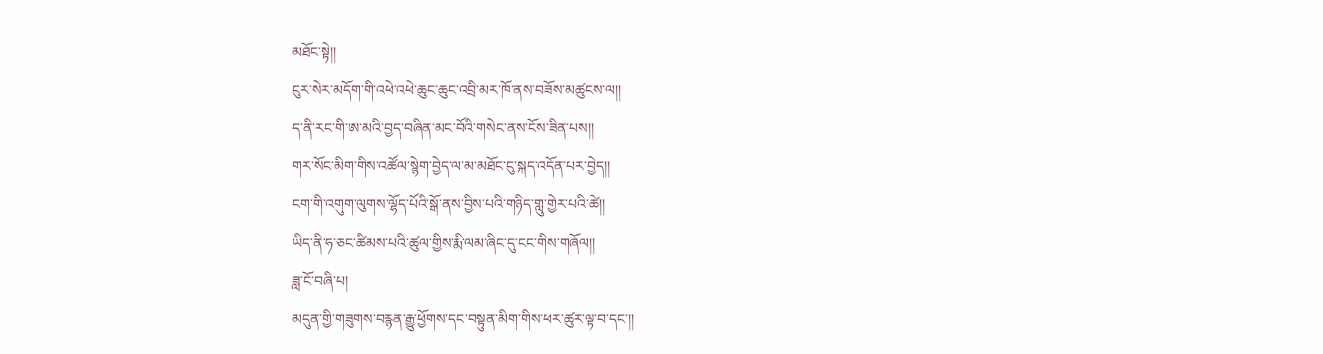མཐོང་སྟེ།།
ངུར་སེར་མདོག་གི་འཕེ་འཕེ་ཆུང་ཆུང་འབྲི་མར་ཁོ་ནས་བཟོས་མཚུངས་ལ།།
ད་ནི་རང་གི་ཨ་མའི་བྱད་བཞིན་མང་བོའི་གསེང་ནས་ངོས་ཟིན་པས།།
གར་སོང་མིག་གིས་འཚོལ་སྙེག་བྱེད་ལ་མ་མཐོང་ངུ་སྐད་འདོན་པར་བྱེད།།
ངག་གི་འགུག་ལུགས་ལྷོད་པོའི་སྒོ་ནས་བྱིས་པའི་གཉིད་གླུ་གྱེར་པའི་ཚེ།།
ཡིད་ནི་ཧ་ཅང་ཚིམས་པའི་ཚུལ་གྱིས་རྨི་ལམ་ཞིང་དུ་ངང་གིས་གཞོལ།།
ཟླ་ངོ་བཞི་པ།
མདུན་གྱི་གཟུགས་བརྙན་རྒྱུ་ཕྱོགས་དང་བསྟུན་མིག་གིས་ཕར་ཚུར་ལྟ་བ་དང་།།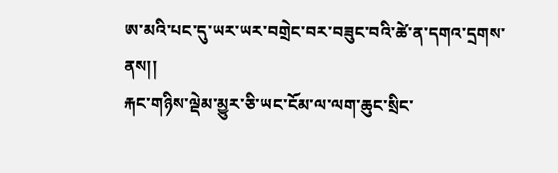ཨ་མའི་པང་དུ་ཡར་ཡར་བགྲེང་བར་བཟུང་བའི་ཚེ་ན་དགའ་དྲགས་ནས།།
རྐང་གཉིས་ལྡེམ་མྱུར་ཅི་ཡང་ངོམ་ལ་ལག་ཆུང་སྲིང་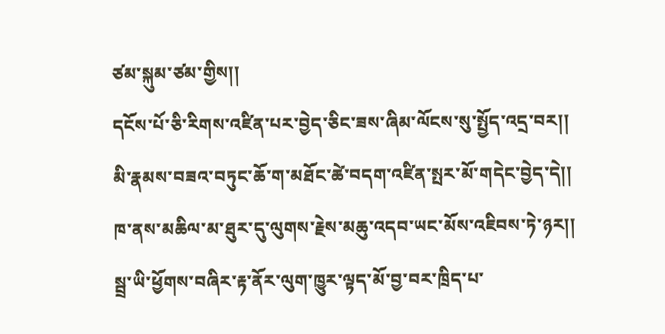ཙམ་སྐུམ་ཙམ་གྱིས།།
དངོས་པོ་ཅི་རིགས་འཛིན་པར་བྱེད་ཅིང་ཟས་ཞིམ་ལོངས་སུ་སྤྱོད་འདྲ་བར།།
མི་རྣམས་བཟའ་བཏུང་ཆོ་ག་མཐོང་ཚེ་བདག་འཛིན་སྤར་མོ་གདེང་བྱེད་དེ།།
ཁ་ནས་མཆིལ་མ་ཐུར་དུ་ལུགས་རྗེས་མཆུ་འདབ་ཡང་མོས་འཇིབས་ཏེ་ཉར།།
སྦྲ་ཡི་ཕྱོགས་བཞིར་རྟ་ནོར་ལུག་ཁྱུར་ལྟད་མོ་བྱ་བར་ཁྲིད་པ་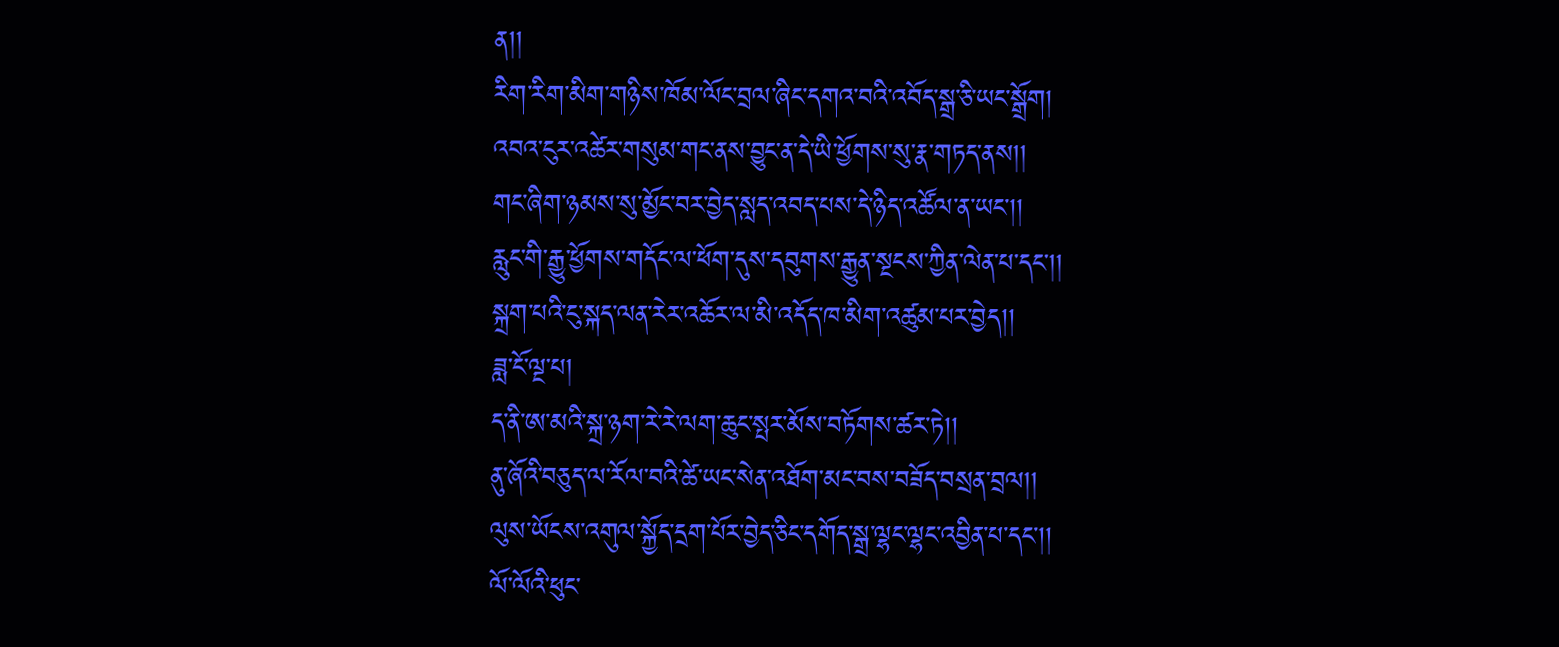ན།།
རིག་རིག་མིག་གཉིས་ཁོམ་ལོང་བྲལ་ཞིང་དགའ་བའི་འབོད་སྒྲ་ཅི་ཡང་སྒྲོག།
འབའ་ངུར་འཚེར་གསུམ་གང་ནས་བྱུང་ན་དེ་ཡི་ཕྱོགས་སུ་རྣ་གཏད་ནས།།
གང་ཞིག་ཉམས་སུ་མྱོང་བར་བྱེད་སླད་འབད་པས་དེ་ཉིད་འཚོལ་ན་ཡང་།།
རླུང་གི་རྒྱུ་ཕྱོགས་གདོང་ལ་ཕོག་དུས་དབུགས་རྒྱུན་སྔངས་ཀྱིན་ལེན་པ་དང་།།
སྐྲག་པའི་ངུ་སྐད་ལན་རེར་འཆོར་ལ་མི་འདོད་ཁ་མིག་འཚུམ་པར་བྱེད།།
ཟླ་ངོ་ལྔ་པ།
ད་ནི་ཨ་མའི་སྐྲ་ཉག་རེ་རེ་ལག་ཆུང་སྤར་མོས་བཏོགས་ཚར་ཏེ།།
ནུ་ཞོའི་བཅུད་ལ་རོལ་བའི་ཚེ་ཡང་སེན་འཐོག་མང་བས་བཟོད་བསྲན་བྲལ།།
ལུས་ཡོངས་འགུལ་སྐྱོད་དྲག་པོར་བྱེད་ཅིང་དགོད་སྒྲ་ལྷང་ལྷང་འབྱིན་པ་དང་།།
ལོ་ལོའི་ཕུང་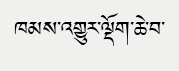ཁམས་འགྱུར་ལྡོག་ཆེ་བ་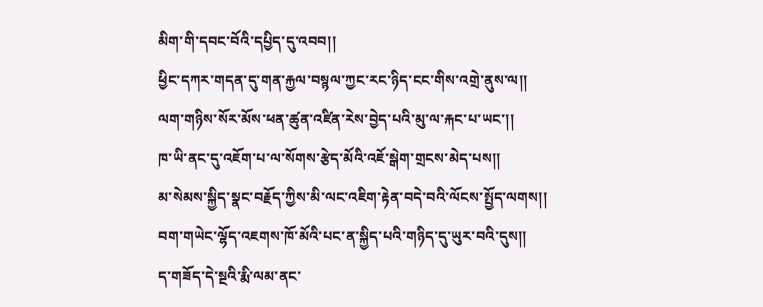མིག་གི་དབང་བོའི་དཔྱིད་དུ་འབབ།།
ཕྱིང་དཀར་གདན་དུ་གན་རྐྱལ་བསྙལ་ཀྱང་རང་ཉིད་ངང་གིས་འགྲེ་ནུས་ལ།།
ལག་གཉིས་སོར་མོས་ཕན་ཚུན་འཛིན་རེས་བྱེད་པའི་མུ་ལ་རྐང་པ་ཡང་།།
ཁ་ཡི་ནང་དུ་འཇོག་པ་ལ་སོགས་རྩེད་མོའི་འཇོ་སྒེག་གྲངས་མེད་པས།།
མ་སེམས་སྐྱིད་སྣང་བརྗོད་ཀྱིས་མི་ལང་འཇིག་རྟེན་བདེ་བའི་ལོངས་སྤྱོད་ལགས།།
བག་གཡེང་ལྷོད་འཇགས་ཁོ་མོའི་པང་ན་སྐྱིད་པའི་གཉིད་དུ་ཡུར་བའི་དུས།།
ད་གཟོད་དེ་སྔའི་རྨི་ལམ་ནང་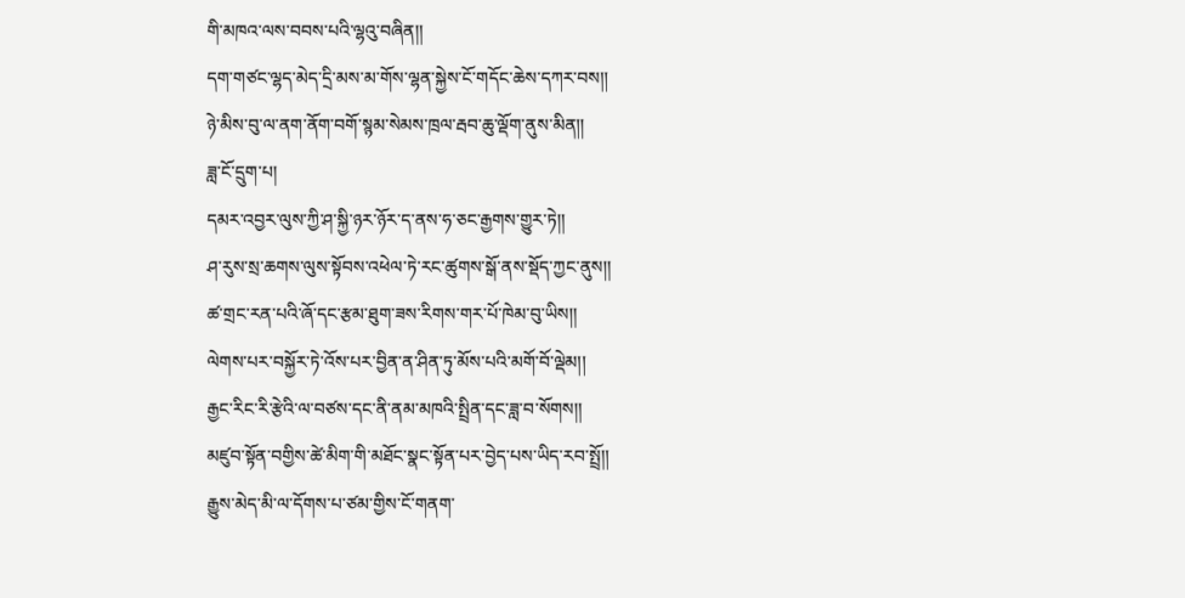གི་མཁའ་ལས་བབས་པའི་ལྷའུ་བཞིན།།
དག་གཙང་ལྷད་མེད་དྲི་མས་མ་གོས་ལྷན་སྐྱེས་ངོ་གདོང་ཆེས་དཀར་བས།།
ཉེ་མིས་བུ་ལ་ནག་ནོག་བགོ་སྙམ་སེམས་ཁྲལ་རྦབ་ཆུ་ལྡོག་ནུས་མིན།།
ཟླ་ངོ་དྲུག་པ།
དམར་འབྱར་ལུས་ཀྱི་ཤ་སྐྱི་ཉར་ཉོར་ད་ནས་ཧ་ཅང་རྒྱགས་གྱུར་ཏེ།།
ཤ་རུས་སྲ་ཆགས་ལུས་སྟོབས་འཕེལ་ཏེ་རང་ཚུགས་སྒོ་ནས་སྡོད་ཀྱང་ནུས།།
ཚ་གྲང་རན་པའི་ཞོ་དང་རྩམ་ཐུག་ཟས་རིགས་གར་པོ་ཁེམ་བུ་ཡིས།།
ལེགས་པར་བསྐྱོར་ཏེ་འོས་པར་བྱིན་ན་ཤིན་ཏུ་མོས་པའི་མགོ་བོ་ལྡེམ།།
རྒྱང་རིང་རི་རྩེའི་ལ་བཙས་དང་ནི་ནམ་མཁའི་སྤྲིན་དང་ཟླ་བ་སོགས།།
མཛུབ་སྟོན་བགྱིས་ཚེ་མིག་གི་མཐོང་སྣང་སྟོན་པར་བྱེད་པས་ཡིད་རབ་སྤྲོ།།
རྒྱུས་མེད་མི་ལ་དོགས་པ་ཙམ་གྱིས་ངོ་གནག་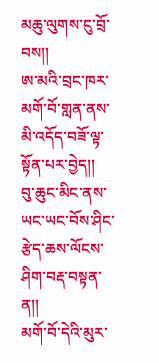མཆུ་ལུགས་ངུ་བྲོ་བས།།
ཨ་མའི་བྲང་ཁར་མགོ་བོ་གླན་ནས་མི་འདོད་བཟོ་ལྟ་སྟོན་པར་བྱེད།།
བུ་ཆུང་མིང་ནས་ཡང་ཡང་བོས་ཤིང་རྩེད་ཆས་ལོངས་ཤིག་བརྡ་བསྟན་ན།།
མགོ་བོ་དེའི་མུར་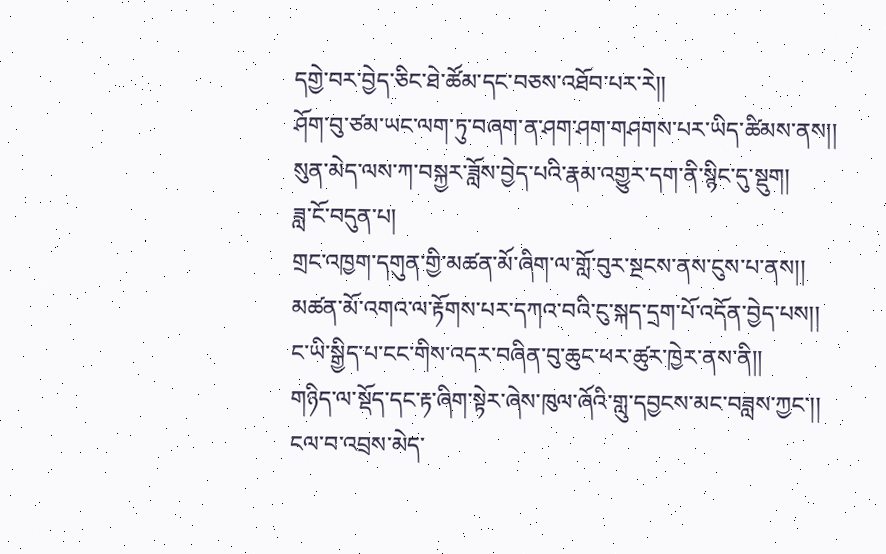དགྱེ་བར་བྱེད་ཅིང་ཐེ་ཚོམ་དང་བཅས་འཐོབ་པར་རེ།།
ཤོག་བུ་ཙམ་ཡང་ལག་ཏུ་བཞག་ན་ཤག་ཤག་གཤགས་པར་ཡིད་ཚིམས་ནས།།
སུན་མེད་ལས་ཀ་བསྐྱར་ཟློས་བྱེད་པའི་རྣམ་འགྱུར་དག་ནི་སྙིང་དུ་སྡུག།
ཟླ་ངོ་བདུན་པ།
གྲང་འཁྱག་དགུན་གྱི་མཚན་མོ་ཞིག་ལ་གློ་བུར་སྔངས་ནས་ངུས་པ་ནས།།
མཚན་མོ་འགའ་ལ་རྟོགས་པར་དཀའ་བའི་ངུ་སྐད་དྲག་པོ་འདོན་བྱེད་པས།།
ང་ཡི་སྒྱིད་པ་ངང་གིས་འདར་བཞིན་བུ་ཆུང་ཕར་ཚུར་ཁྱེར་ནས་ནི།།
གཉིད་ལ་སྡོད་དང་རྟ་ཞིག་སྟེར་ཞེས་ཁུལ་ཞོའི་གླུ་དབྱངས་མང་བཟླས་ཀྱང་།།
ངལ་བ་འབྲས་མེད་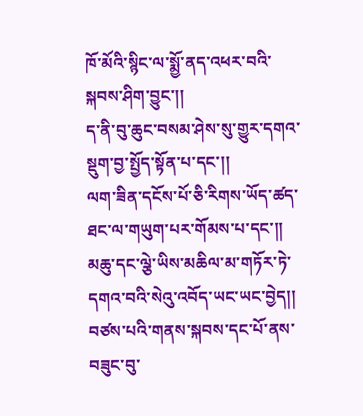ཁོ་མོའི་སྙིང་ལ་སྨྱོ་ནད་འཕར་བའི་སྐབས་ཤིག་བྱུང་།།
ད་ནི་བུ་ཆུང་བསམ་ཤེས་སུ་གྱུར་དགའ་སྡུག་བྱ་སྤྱོད་སྟོན་པ་དང་།།
ལག་ཟིན་དངོས་པོ་ཅི་རིགས་ཡོད་ཚད་ཐང་ལ་གཡུག་པར་གོམས་པ་དང་།།
མཆུ་དང་ལྕེ་ཡིས་མཆིལ་མ་གཏོར་ཏེ་དགའ་བའི་སེའུ་འབོད་ཡང་ཡང་བྱེད།།
བཙས་པའི་གནས་སྐབས་དང་པོ་ནས་བཟུང་བུ་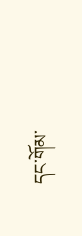དང་གོམ་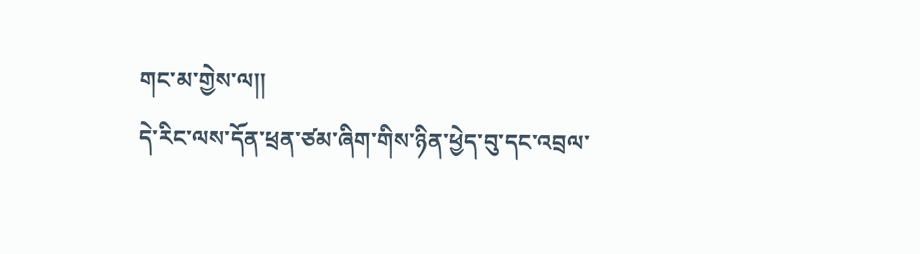གང་མ་གྱེས་ལ།།
དེ་རིང་ལས་དོན་ཕྲན་ཙམ་ཞིག་གིས་ཉིན་ཕྱེད་བུ་དང་འབྲལ་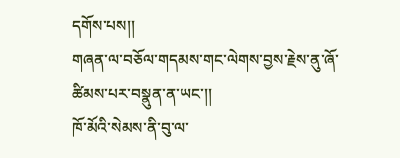དགོས་པས།།
གཞན་ལ་བཅོལ་གདམས་གང་ལེགས་བྱས་རྗེས་ནུ་ཞོ་ཚིམས་པར་བསྣུན་ན་ཡང་།།
ཁོ་མོའི་སེམས་ནི་བུ་ལ་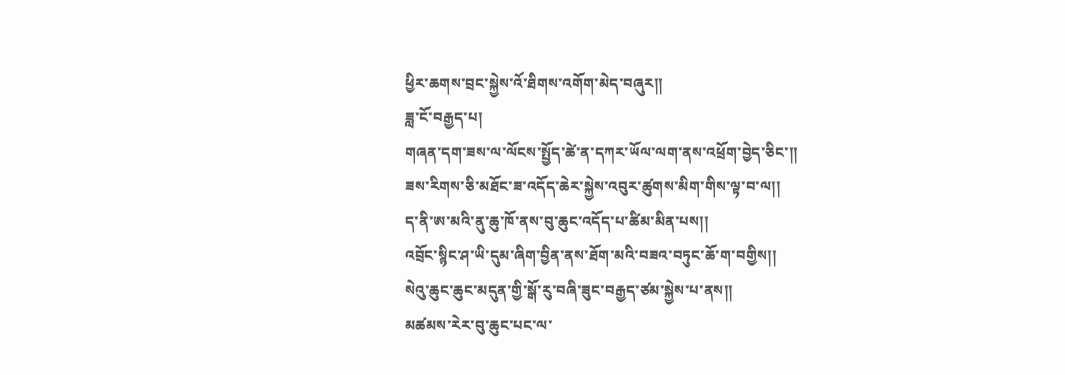ཕྱིར་ཆགས་བྲང་སྐྱེས་འོ་ཐིགས་འགོག་མེད་བཞུར།།
ཟླ་ངོ་བརྒྱད་པ།
གཞན་དག་ཟས་ལ་ལོངས་སྤྱོད་ཚེ་ན་དཀར་ཡོལ་ལག་ནས་འཕྲོག་བྱེད་ཅིང་།།
ཟས་རིགས་ཅི་མཐོང་ཟ་འདོད་ཆེར་སྐྱེས་འབུར་ཚུགས་མིག་གིས་ལྟ་བ་ལ།།
ད་ནི་ཨ་མའི་ནུ་ཆུ་ཁོ་ནས་བུ་ཆུང་འདོད་པ་ཚིམ་མིན་པས།།
འབྲོང་སྙིང་ཤ་ཡི་དུམ་ཞིག་བྱིན་ནས་ཐོག་མའི་བཟའ་བཏུང་ཆོ་ག་བགྱིས།།
སེའུ་ཆུང་ཆུང་མདུན་གྱི་སྒོ་རུ་བཞི་ཟུང་བརྒྱད་ཙམ་སྐྱེས་པ་ནས།།
མཚམས་རེར་བུ་ཆུང་པང་ལ་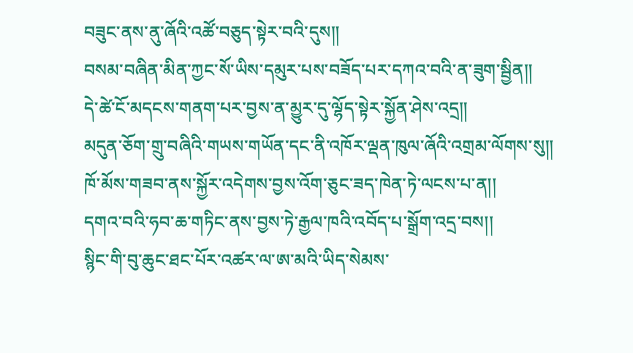བཟུང་ནས་ནུ་ཞོའི་འཚོ་བཅུད་སྟེར་བའི་དུས།།
བསམ་བཞིན་མིན་ཀྱང་སོ་ཡིས་དམུར་པས་བཟོད་པར་དཀའ་བའི་ན་ཟུག་སྦྱིན།།
དེ་ཚེ་ངོ་མདངས་གནག་པར་བྱས་ན་མྱུར་དུ་ལྷོད་སྟེར་སྐྱོན་ཤེས་འདྲ།།
མདུན་ཅོག་གྲུ་བཞིའི་གཡས་གཡོན་དང་ནི་འཁོར་ལྡན་ཁུལ་ཞོའི་འགྲམ་ལོགས་སུ།།
ཁོ་མོས་གཟབ་ནས་སྐྱོར་འདེགས་བྱས་འོག་ཅུང་ཟད་ཁེན་ཏེ་ལངས་པ་ན།།
དགའ་བའི་ཧབ་ཆ་གཏིང་ནས་བྱས་ཏེ་རྒྱལ་ཁའི་འབོད་པ་སྒྲོག་འདྲ་བས།།
སྙིང་གི་བུ་ཆུང་ཐང་པོར་འཚར་ལ་ཨ་མའི་ཡིད་སེམས་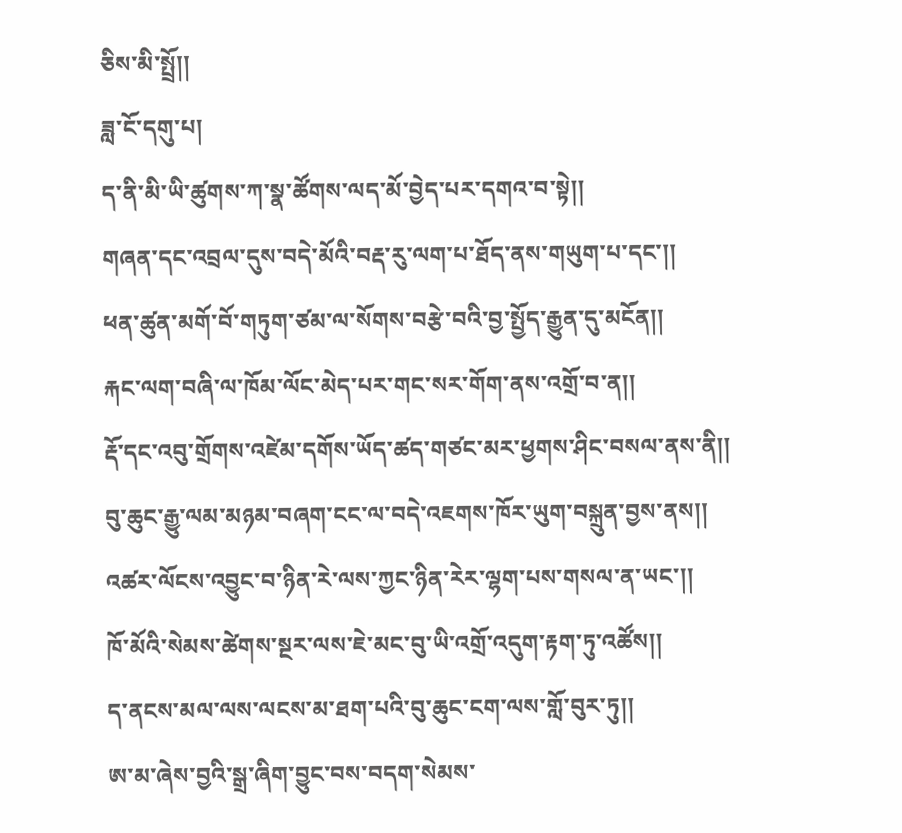ཅིས་མི་སྤྲོ།།
ཟླ་ངོ་དགུ་པ།
ད་ནི་མི་ཡི་ཚུགས་ཀ་སྣ་ཚོགས་ལད་མོ་བྱེད་པར་དགའ་བ་སྟེ།།
གཞན་དང་འབྲལ་དུས་བདེ་མོའི་བརྡ་རུ་ལག་པ་ཐོད་ནས་གཡུག་པ་དང་།།
ཕན་ཚུན་མགོ་བོ་གཏུག་ཙམ་ལ་སོགས་བརྩེ་བའི་བྱ་སྤྱོད་རྒྱུན་དུ་མངོན།།
རྐང་ལག་བཞི་ལ་ཁོམ་ལོང་མེད་པར་གང་སར་གོག་ནས་འགྲོ་བ་ན།།
རྡོ་དང་འབུ་གྲོགས་འཛེམ་དགོས་ཡོད་ཚད་གཙང་མར་ཕྱགས་ཤིང་བསལ་ནས་ནི།།
བུ་ཆུང་རྒྱུ་ལམ་མཉམ་བཞག་ངང་ལ་བདེ་འཇགས་ཁོར་ཡུག་བསྐྲུན་བྱས་ནས།།
འཚར་ལོངས་འབྱུང་བ་ཉིན་རེ་ལས་ཀྱང་ཉིན་རེར་ལྷག་པས་གསལ་ན་ཡང་།།
ཁོ་མོའི་སེམས་ཚེགས་སྔར་ལས་ཇེ་མང་བུ་ཡི་འགྲོ་འདུག་རྟག་ཏུ་འཚོས།།
ད་ནངས་མལ་ལས་ལངས་མ་ཐག་པའི་བུ་ཆུང་ངག་ལས་གློ་བུར་ཏུ།།
ཨ་མ་ཞེས་བྱའི་སྒྲ་ཞིག་བྱུང་བས་བདག་སེམས་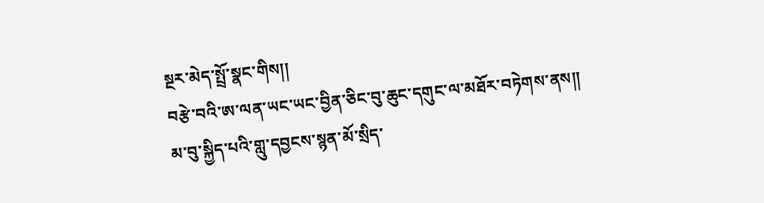སྔར་མེད་སྤྲོ་སྣང་གིས།།
བརྩེ་བའི་ཨ་ལན་ཡང་ཡང་བྱིན་ཅིང་བུ་ཆུང་དགུང་ལ་མཐོར་བཏེགས་ནས།།
མ་བུ་སྐྱིད་པའི་གླུ་དབྱངས་སྙན་མོ་སྲིད་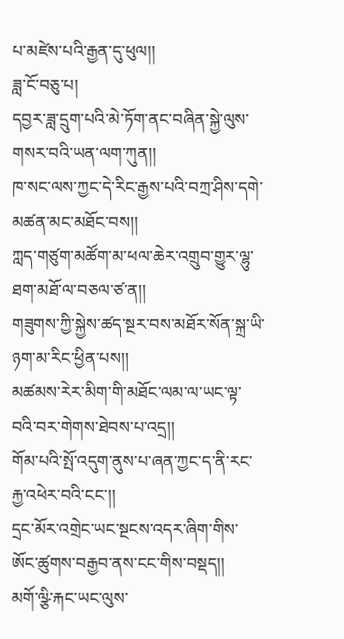པ་མཛེས་པའི་རྒྱན་དུ་ཕུལ།།
ཟླ་ངོ་བཅུ་པ།
དབྱར་ཟླ་དྲུག་པའི་མེ་ཏོག་ནང་བཞིན་སྐྱེ་ལུས་གསར་བའི་ཡན་ལག་ཀུན།།
ཁ་སང་ལས་ཀྱང་དེ་རིང་རྒྱས་པའི་བཀྲ་ཤིས་དགེ་མཚན་མང་མཐོང་བས།།
ཀླད་གཙུག་མཚོག་མ་ཕལ་ཆེར་འགྲུབ་གྱུར་ལྷུ་ཐག་མཐོ་ལ་བཅལ་ཙ་ན།།
གཟུགས་ཀྱི་སྐྱེས་ཚད་སྔར་བས་མཐོར་སོན་སྐྲ་ཡི་ཉག་མ་རིང་ཕྱིན་པས།།
མཚམས་རེར་མིག་གི་མཐོང་ལམ་ལ་ཡང་ལྟ་བའི་བར་གེགས་ཐེབས་པ་འདྲ།།
གོམ་པའི་སྤོ་འདུག་ནུས་པ་ཞན་ཀྱང་ད་ནི་རང་རྐྱ་འཕེར་བའི་ངང་།།
དྲང་མོར་འགྲེང་ཡང་སྔངས་འདར་ཞིག་གིས་ཨོང་ཚུགས་བརྒྱབ་ནས་ངང་གིས་བསྡད།།
མགོ་ལྩི་རྐང་ཡང་ལུས་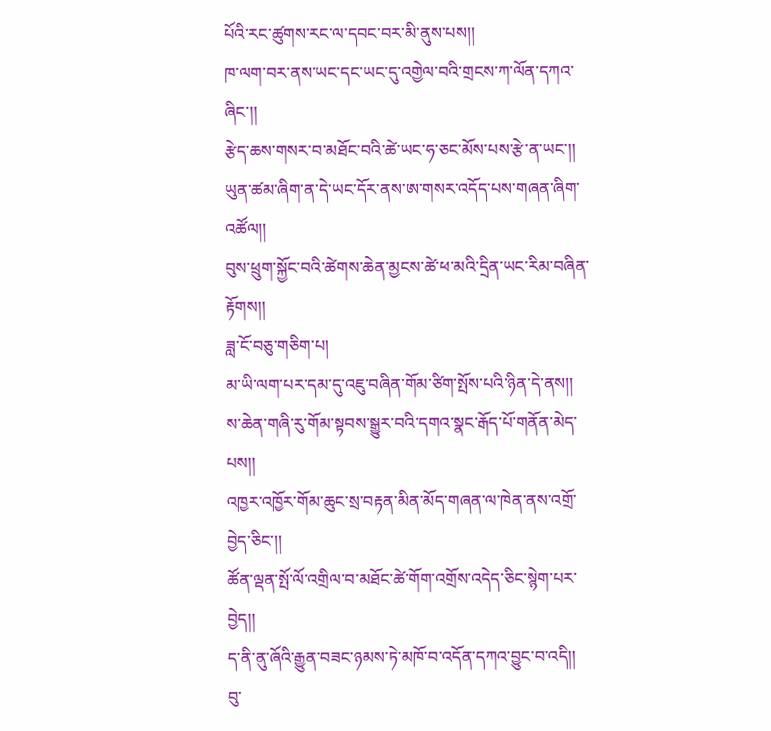པོའི་རང་ཚུགས་རང་ལ་དབང་བར་མི་ནུས་པས།།
ཁ་ལག་བར་ནས་ཡང་དང་ཡང་དུ་འགྱེལ་བའི་གྲངས་ཀ་ལོན་དཀའ་ཞིང་།།
རྩེད་ཆས་གསར་བ་མཐོང་བའི་ཚེ་ཡང་ཧ་ཅང་མོས་པས་རྩེ་ན་ཡང་།།
ཡུན་ཚམ་ཞིག་ན་དེ་ཡང་དོར་ནས་ཨ་གསར་འདོད་པས་གཞན་ཞིག་འཚོལ།།
བུས་ཕྲུག་སྐྱོང་བའི་ཚེགས་ཆེན་མྱངས་ཚེ་ཕ་མའི་དྲིན་ཡང་རིམ་བཞིན་རྟོགས།།
ཟླ་ངོ་བཅུ་གཅིག་པ།
མ་ཡི་ལག་པར་དམ་དུ་འཇུ་བཞིན་གོམ་ཙིག་སྤོས་པའི་ཉིན་དེ་ནས།།
ས་ཆེན་གཞི་རུ་གོམ་སྟབས་སྒྱུར་བའི་དགའ་སྣང་རྒོད་པོ་གནོན་མེད་པས།།
འཁྱར་འཁྱོར་གོམ་ཆུང་སྲ་བརྟན་མིན་མོད་གཞན་ལ་ཁེན་ནས་འགྲོ་བྱེད་ཅིང་།།
ཚོན་ལྡན་སྤོ་ལོ་འགྲིལ་བ་མཐོང་ཚེ་གོག་འགྲོས་འདེད་ཅིང་སྙེག་པར་བྱེད།།
ད་ནི་ནུ་ཞོའི་རྒྱུན་བཟང་ཉམས་ཏེ་མཁོ་བ་འདོན་དཀའ་བྱུང་བ་འདི།།
བུ་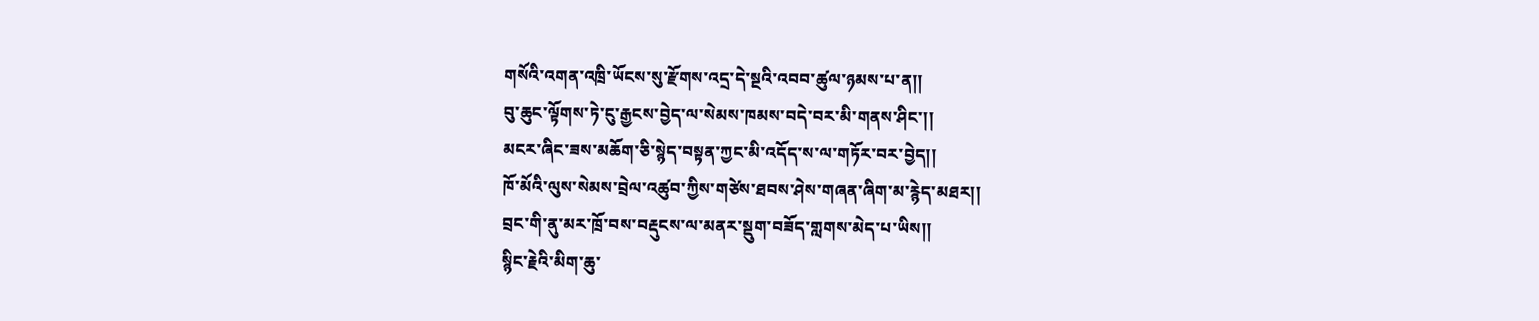གསོའི་འགན་འཁྲི་ཡོངས་སུ་རྫོགས་འདྲ་དེ་སྔའི་འབབ་ཚུལ་ཉམས་པ་ན།།
བུ་ཆུང་ལྟོགས་ཏེ་ངུ་རྒྱངས་བྱེད་ལ་སེམས་ཁམས་བདེ་བར་མི་གནས་ཤིང་།།
མངར་ཞིང་ཟས་མཆོག་ཅི་སྙེད་བསྟན་ཀྱང་མི་འདོད་ས་ལ་གཏོར་བར་བྱེད།།
ཁོ་མོའི་ལུས་སེམས་བྲེལ་འཚུབ་ཀྱིས་གཙེས་ཐབས་ཤེས་གཞན་ཞིག་མ་རྙེད་མཐར།།
བྲང་གི་ནུ་མར་ཁྲོ་བས་བརྡུངས་ལ་མནར་སྡུག་བཟོད་གླགས་མེད་པ་ཡིས།།
སྙིང་རྗེའི་མིག་ཆུ་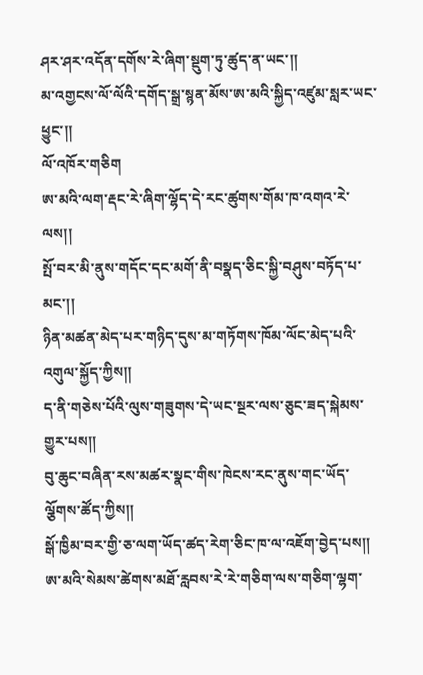ཤར་ཤར་འདོན་དགོས་རེ་ཞིག་སྡུག་ཏུ་ཚུད་ན་ཡང་།།
མ་འགྱངས་ལོ་ལོའི་དགོད་སྒྲ་སྙན་མོས་ཨ་མའི་སྐྱིད་འཛུམ་སླར་ཡང་ཕྱུང་།།
ལོ་འཁོར་གཅིག
ཨ་མའི་ལག་རྡང་རེ་ཞིག་ལྷོད་དེ་རང་ཚུགས་གོམ་ཁ་འགའ་རེ་ལས།།
སྤོ་བར་མི་ནུས་གདོང་དང་མགོ་ནི་བསྣད་ཅིང་སྐྱི་བཤུས་བཏོད་པ་མང་།།
ཉིན་མཚན་མེད་པར་གཉིད་དུས་མ་གཏོགས་ཁོམ་ལོང་མེད་པའི་འགུལ་སྐྱོད་ཀྱིས།།
ད་ནི་གཅེས་པོའི་ལུས་གཟུགས་དེ་ཡང་སྔར་ལས་ཅུང་ཟད་སྐེམས་གྱུར་པས།།
བུ་ཆུང་བཞིན་རས་མཚར་སྣང་གིས་ཁེངས་རང་ནུས་གང་ཡོད་ལྕོགས་ཚོད་ཀྱིས།།
སྒོ་ཁྱིམ་བར་གྱི་ཅ་ལག་ཡོད་ཚད་རེག་ཅིང་ཁ་ལ་འཇོག་བྱེད་པས།།
ཨ་མའི་སེམས་ཚེགས་མཐོ་རླབས་རེ་རེ་གཅིག་ལས་གཅིག་ལྷག་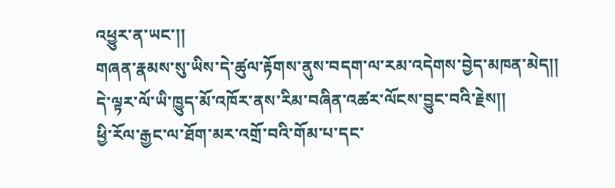འཕྱུར་ན་ཡང་།།
གཞན་རྣམས་སུ་ཡིས་དེ་ཚུལ་རྟོགས་ནུས་བདག་ལ་རམ་འདེགས་བྱེད་མཁན་མེད།།
དེ་ལྟར་ལོ་ཡི་ཁྱུད་མོ་འཁོར་ནས་རིམ་བཞིན་འཚར་ལོངས་བྱུང་བའི་རྗེས།།
ཕྱི་རོལ་རྒྱང་ལ་ཐོག་མར་འགྲོ་བའི་གོམ་པ་དང་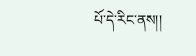པོ་དེ་རིང་ནས།།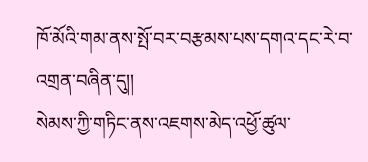ཁོ་མོའི་གམ་ནས་སྤོ་བར་བརྩམས་པས་དགའ་དང་རེ་བ་འགྲན་བཞིན་དུ།།
སེམས་ཀྱི་གཏིང་ནས་འཇགས་མེད་འཕྱོ་ཚུལ་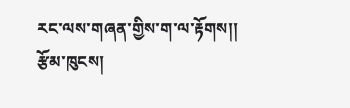རང་ལས་གཞན་གྱིས་ག་ལ་རྟོགས།།
རྩོམ་ཁུངས།